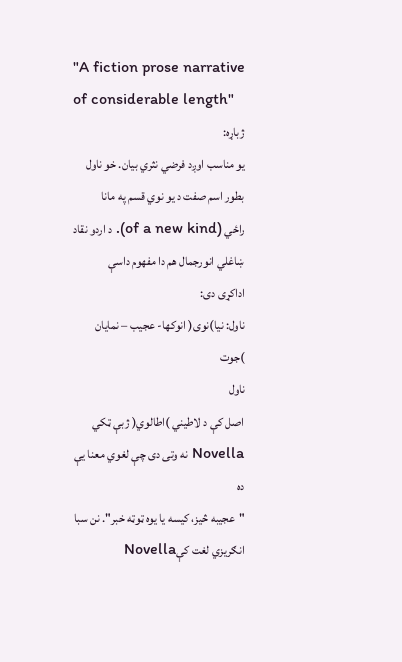"A fiction prose narrative of considerable length"
ژباړه:
يو مناسب اوږد فرضي نثري بيان. خو ناول بطور اسم صفت د يو نوي قسم په مانا
راځي (of a new kind). د اردو نقاد ښاغلي انورجمال هم دا مفهوم داسې
اداکړى دى:
ناول: نيا)نوى( انوکها- عجيب – نمايان )جوت
ناول
اصل کې د لاطيني )اطالوي( ژبې ټکي Novella نه وتى دى چې لغوي معنا يې ده
"عجيبه څيز، کيسه يا يوه ټوټه خبر". نن سبا انګريزي لغت کېNovella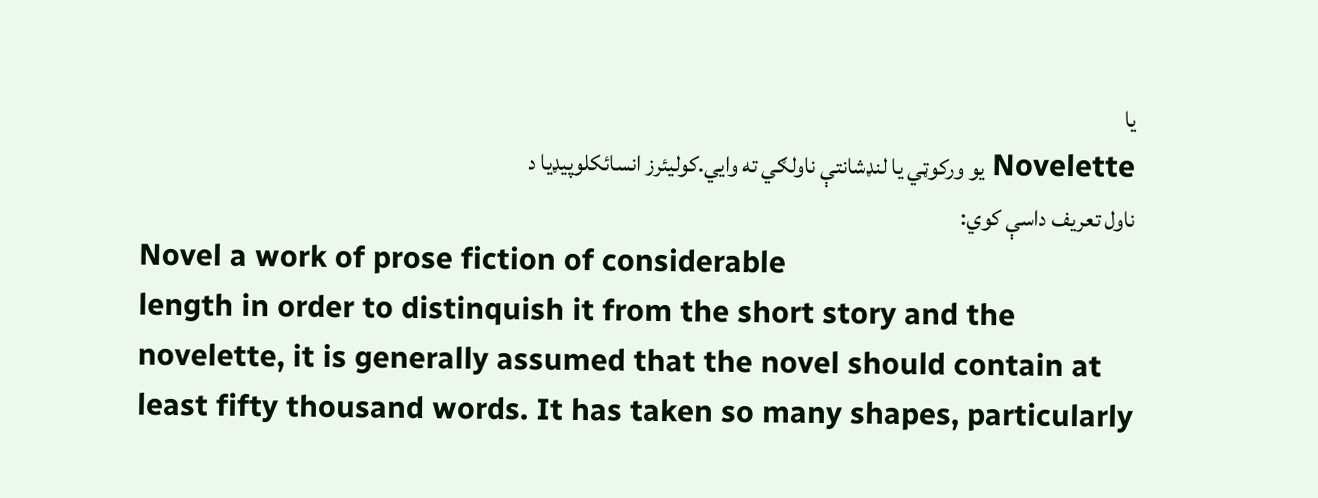يا
Novelette يو ورکوټي يا لنډشانتې ناولګي ته وايي.کوليئرز انسائکلوپيډيا د
ناول تعريف داسې کوي:
Novel a work of prose fiction of considerable
length in order to distinquish it from the short story and the
novelette, it is generally assumed that the novel should contain at
least fifty thousand words. It has taken so many shapes, particularly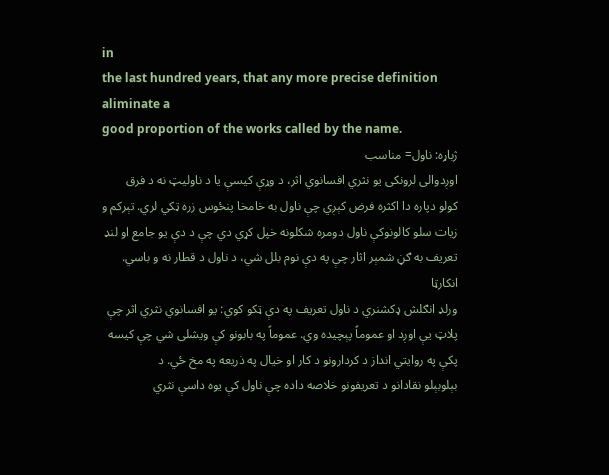in
the last hundred years, that any more precise definition aliminate a
good proportion of the works called by the name.
ژباړه: ناول= مناسب
اوږدوالى لرونکى يو نثري افسانوي اثر، د وړې کيسې يا د ناوليټ نه د فرق
کولو دپاره دا اکثره فرض کېږي چې ناول به خامخا پنځوس زره ټکي لري. تېرکم و
زيات سلو کالونوکې ناول دومره شکلونه خپل کړي دي چې د دې يو جامع او لنډ
تعريف به ګڼ شمېر اثار چې په دې نوم بلل شي، د ناول د قطار نه و باسي.
انکارټا
ورلډ انګلش ډکشنري د ناول تعريف په دې ټکو کوي: يو افسانوي نثري اثر چې
پلاټ يې اوږد او عموماً پېچيده وي. عموماً په بابونو کې ويشلى شي چې کيسه
پکې په روايتي انداز د کردارونو د کار او خيال په ذريعه په مخ ځي. د
بېلوبېلو نقادانو د تعريفونو خلاصه داده چې ناول کې يوه داسې نثري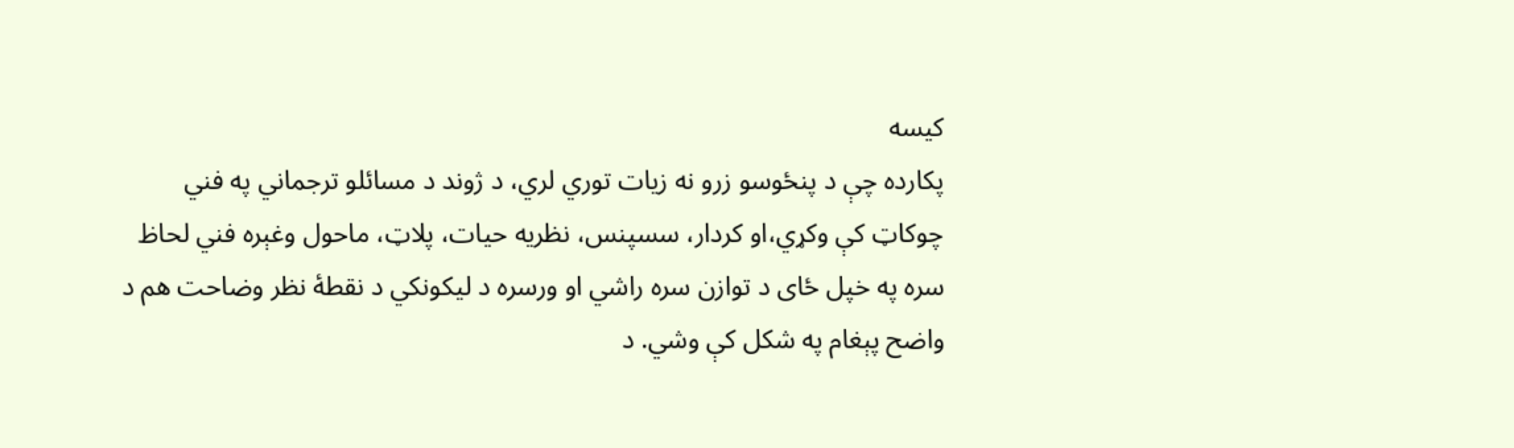کيسه
پکارده چې د پنځوسو زرو نه زيات توري لري، د ژوند د مسائلو ترجماني په فني
چوکاټ کې وکړي،او کردار، سسپنس، نظريه حيات، پلاټ، ماحول وغېره فني لحاظ
سره په خپل ځاى د توازن سره راشي او ورسره د ليکونکي د نقطۀ نظر وضاحت هم د
واضح پېغام په شکل کې وشي. د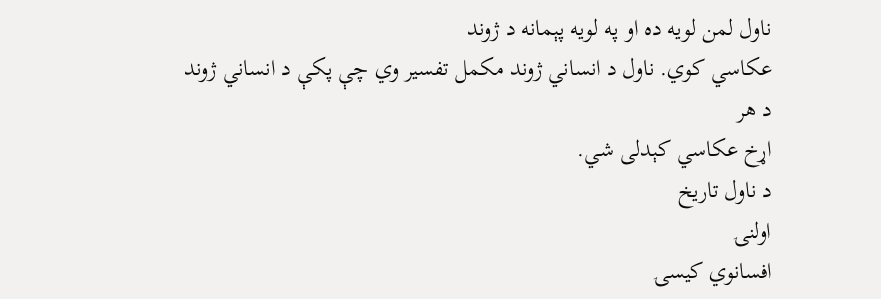ناول لمن لويه ده او په لويه پېمانه د ژوند
عکاسي کوي. ناول د انساني ژوند مکمل تفسير وي چې پکې د انساني ژوند د هر
اړخ عکاسي کېدلى شي.
د ناول تاريخ
اولنۍ
افسانوي کيسۍ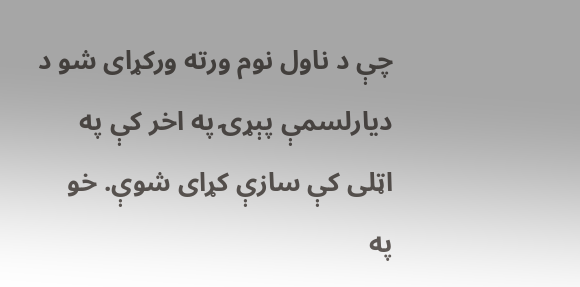چې د ناول نوم ورته ورکړاى شو د ديارلسمې پېړۍ په اخر کې په
اټلى کې سازې کړاى شوې. خو په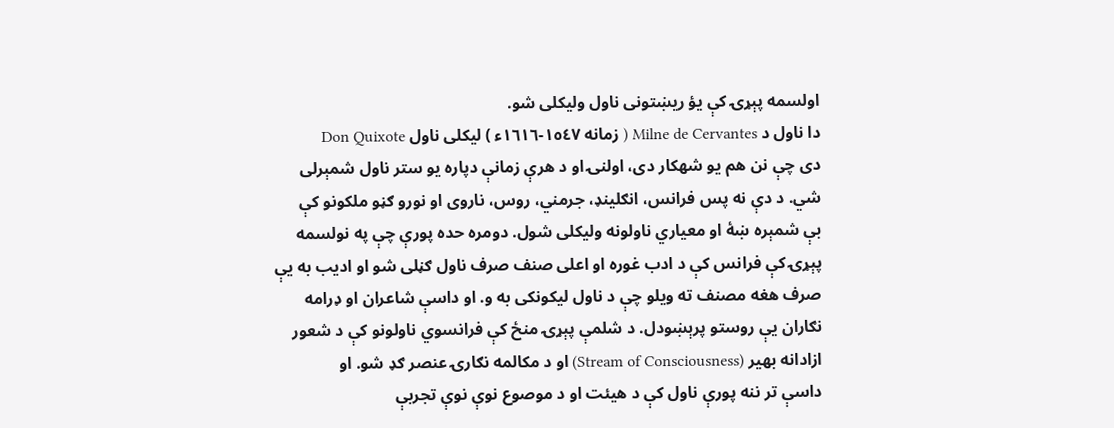اولسمه پېړۍ کې يؤ ريښتونى ناول وليکلى شو.
دا ناول د Milne de Cervantes ( زمانه ١٥٤٧-١٦١٦ء ) ليکلى ناول Don Quixote
دى چې نن هم يو شهکار دى، اولنۍ او د هرې زمانې دپاره يو ستر ناول شمېرلى
شي. د دې نه پس فرانس، انګلينډ، جرمني، روس، ناروى او نورو ګڼو ملکونو کې
بې شمېره ښۀ او معياري ناولونه وليکلى شول. دومره حده پورې چې په نولسمه
پېړۍ کې فرانس کې د ادب غوره او اعلى صنف صرف ناول ګڼلى شو او اديب به يې
صرف هغه مصنف ته ويلو چې د ناول ليکونکى به و. او داسې شاعران او ډرامه
نګاران يې روستو پرېښودل. د شلمې پېړۍ منځ کې فرانسوي ناولونو کې د شعور
ازادانه بهير (Stream of Consciousness) او د مکالمه نګارۍ عنصر ګډ شو. او
داسې تر ننه پورې ناول کې د هيئت او د موصوع نوې نوې تجربې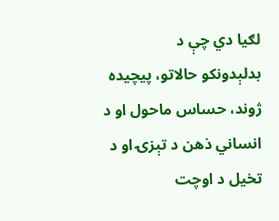لګيا دي چې د
بدلېدونکو حالاتو، پيچيده ژوند، حساس ماحول او د انساني ذهن د تېزۍ او د
تخيل د اوچت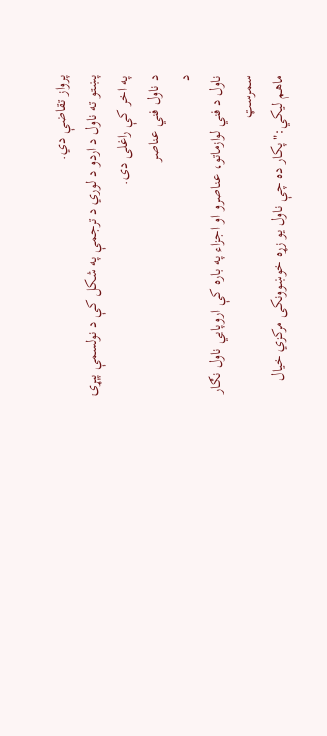پرواز تقاضې دي.
پښتو ته ناول د اردو د لوري د ترجمې په شکل کې د نولسمې پېړۍ په اخر کې راغلى دى.
د ناول فني عناصر
د
ناول د فني لوازماتو، عناصرو او اجزاء په باره کې اروپايي ناول نګار سمرسټ
ماهم ليکي:"پکار ده چې ناول يو زړه خوښوونکى مرکزي خيال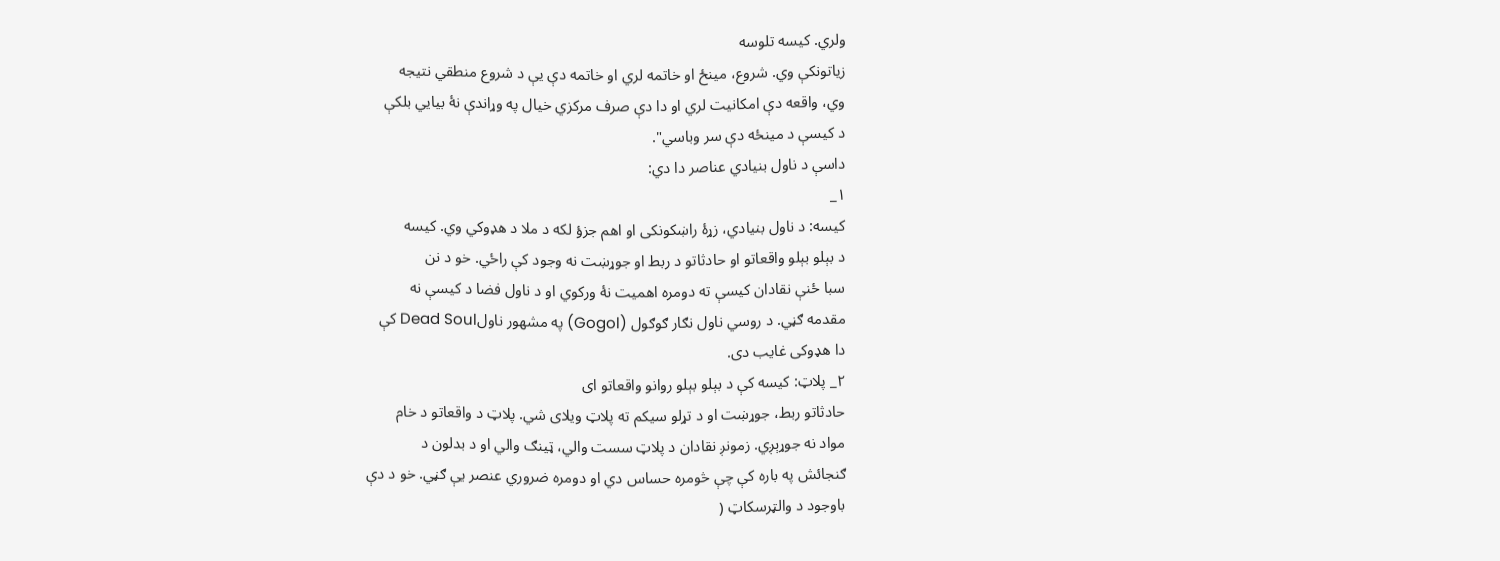ولري. کيسه تلوسه
زياتونکې وي. شروع، مينځ او خاتمه لري او خاتمه دې يې د شروع منطقي نتيجه
وي، واقعه دې امکانيت لري او دا دې صرف مرکزي خيال په وړاندې نۀ بيايي بلکې
د کيسې د مينځه دې سر وباسي".
داسې د ناول بنيادي عناصر دا دي:
١_
کيسه: د ناول بنيادي، زړۀ راښکونکى او اهم جزؤ لکه د ملا د هډوکي وي. کيسه
د بېلو بېلو واقعاتو او حادثاتو د ربط او جوړښت نه وجود کې راځي. خو د نن
سبا ځنې نقادان کيسې ته دومره اهميت نۀ ورکوي او د ناول فضا د کيسې نه
مقدمه ګڼي. د روسي ناول نګار ګوګول (Gogol) په مشهور ناولDead Soul کې
دا هډوکى غايب دى.
٢_ پلاټ: کيسه کې د بېلو بېلو روانو واقعاتو اى
حادثاتو ربط، جوړښت او د تړلو سيکم ته پلاټ ويلاى شي. پلاټ د واقعاتو د خام
مواد نه جوړېږي. زمونږ نقادان د پلاټ سست والي، ټينګ والي او د بدلون د
ګنجائش په باره کې چې څومره حساس دي او دومره ضروري عنصر يې ګڼي. خو د دې
باوجود د والټرسکاټ (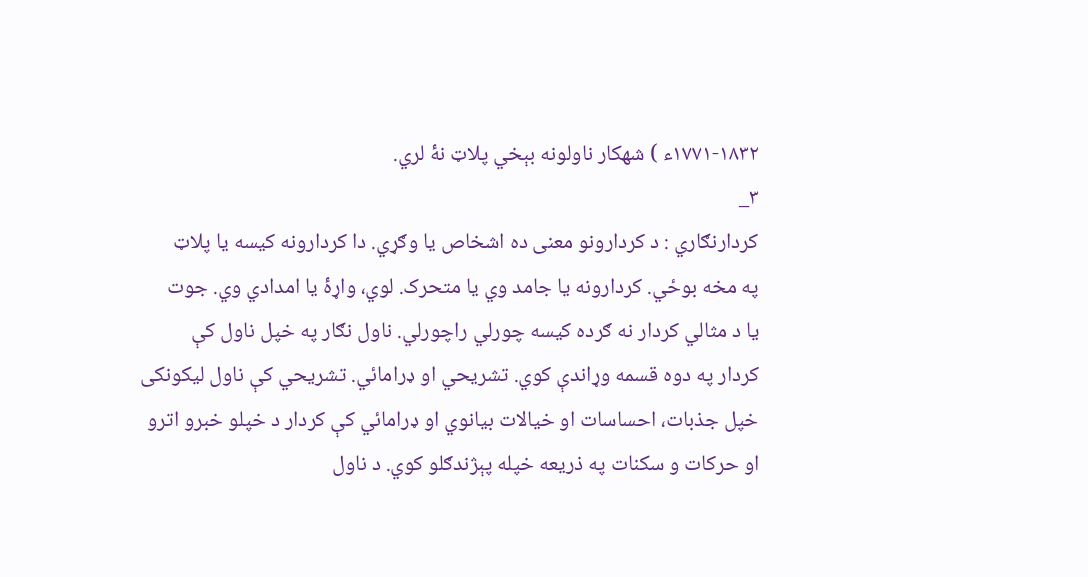١٨٣٢-١٧٧١ء ) شهکار ناولونه بېخي پلاټ نۀ لري.
٣_
کردارنګاري : د کردارونو معنى ده اشخاص يا وګړي. دا کردارونه کيسه يا پلاټ
په مخه بوځي. کردارونه يا جامد وي يا متحرک. لوي، واړۀ يا امدادي وي. جوت
يا د مثالي کردار نه ګرده کيسه چورلي راچورلي. ناول نګار په خپل ناول کې
کردار په دوه قسمه وړاندې کوي. تشريحي او ډرامائي. تشريحي کې ناول ليکونکى
خپل جذبات، احساسات او خيالات بيانوي او ډرامائي کې کردار د خپلو خبرو اترو
او حرکات و سکنات په ذريعه خپله پېژندګلو کوي. د ناول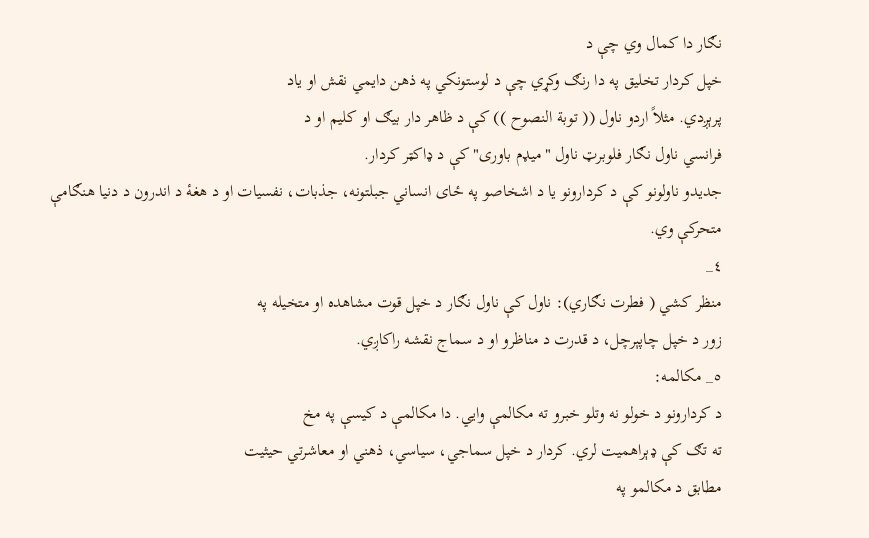نګار دا کمال وي چې د
خپل کردار تخليق په دا رنګ وکړي چې د لوستونکي په ذهن دايمي نقش او ياد
پرېږدي. مثلاً اردو ناول (( توبة النصوح )) کې د ظاهر دار بيګ او کليم او د
فرانسي ناول نګار فلوبرټ ناول "ميډم باورى" کې د ډاکټر کردار.
جديدو ناولونو کې د کردارونو يا د اشخاصو په ځاى انساني جبلتونه، جذبات، نفسيات او د هغۀ د اندرون د دنيا هنګامې متحرکې وي.
٤_
منظر کشي ( فطرت نګاري): ناول کې ناول نګار د خپل قوت مشاهده او متخيله په
زور د خپل چاپېرچل، د قدرت د مناظرو او د سماج نقشه راکاږي.
٥_ مکالمه:
د کردارونو د خولو نه وتلو خبرو ته مکالمې وايي. دا مکالمې د کيسې په مخ
ته تګ کې ډېراهميت لري. کردار د خپل سماجي، سياسي، ذهني او معاشرتي حيثيت
مطابق د مکالمو په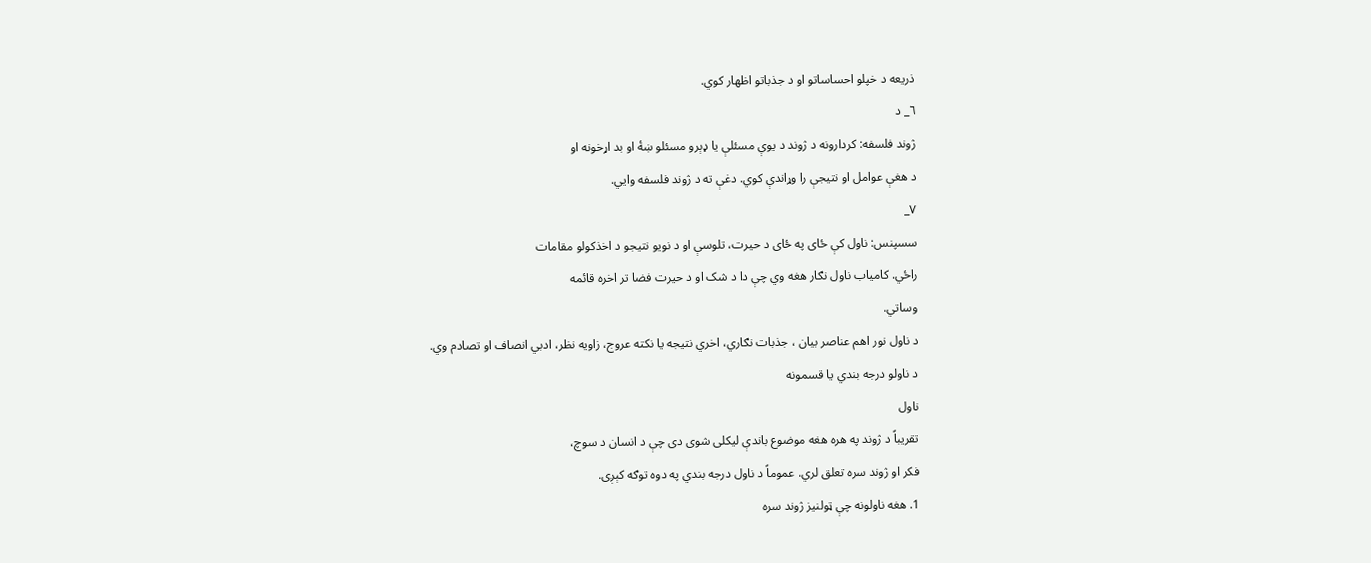ذريعه د خپلو احساساتو او د جذباتو اظهار کوي.
٦_ د
ژوند فلسفه: کردارونه د ژوند د يوې مسئلې يا ډېرو مسئلو ښۀ او بد اړخونه او
د هغې عوامل او نتيجې را وړاندې کوي. دغې ته د ژوند فلسفه وايي.
٧_
سسپنس: ناول کې ځاى په ځاى د حيرت، تلوسې او د نويو نتيجو د اخذکولو مقامات
راځي. کامياب ناول نګار هغه وي چې دا د شک او د حيرت فضا تر اخره قائمه
وساتي.
د ناول نور اهم عناصر بيان ، جذبات نګاري، اخري نتيجه يا نکته عروج، زاويه نظر، ادبي انصاف او تصادم وي.
د ناولو درجه بندي يا قسمونه
ناول
تقريباً د ژوند په هره هغه موضوع باندې ليکلى شوى دى چې د انسان د سوچ،
فکر او ژوند سره تعلق لري. عموماً د ناول درجه بندي په دوه توګه کېږى.
1. هغه ناولونه چې ټولنيز ژوند سره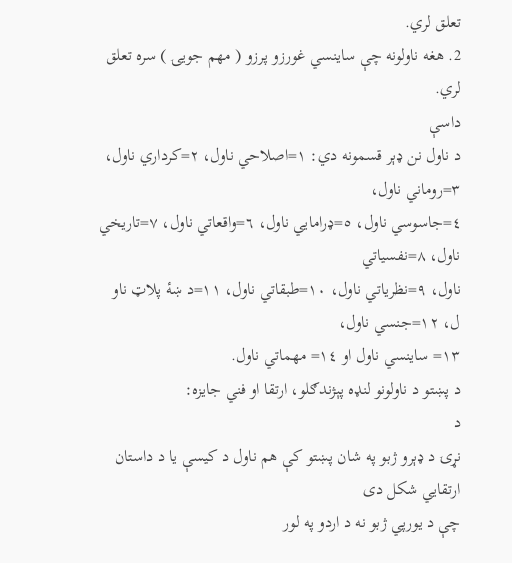تعلق لري.
2. هغه ناولونه چې ساينسي غورزو پرزو ( مهم جويۍ ) سره تعلق لري.
داسې
د ناول نن ډېر قسمونه دي: ١=اصلاحي ناول، ٢=کرداري ناول، ٣=روماني ناول،
٤=جاسوسي ناول، ٥=ډرامايي ناول، ٦=واقعاتي ناول، ٧=تاريخي ناول، ٨=نفسياتي
ناول، ٩=نظرياتي ناول، ١٠=طبقاتي ناول، ١١=د ښۀ پلاټ ناو ل، ١٢=جنسي ناول،
١٣= ساينسي ناول او ١٤= مهماتي ناول.
د پښتو د ناولونو لنډه پېژندګلو، ارتقا او فني جايزه:
د
نړۍ د ډېرو ژبو په شان پښتو کې هم ناول د کيسې يا د داستان ارتقايي شکل دى
چې د يورپي ژبو نه د اردو په لور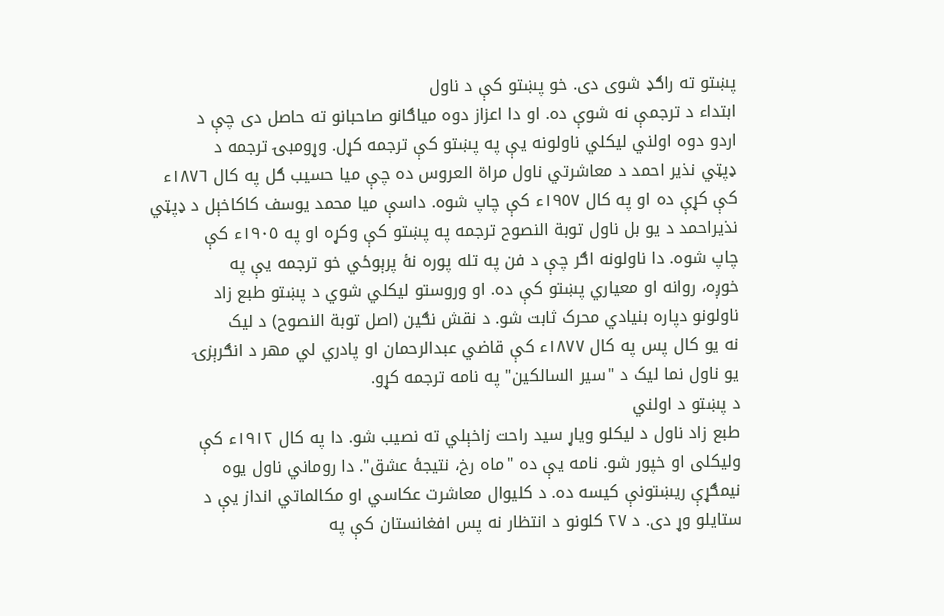پښتو ته راګډ شوى دى. خو پښتو کې د ناول
ابتداء د ترجمې نه شوې ده. او دا اعزاز دوه مياګانو صاحبانو ته حاصل دى چې د
اردو دوه اولني ليکلي ناولونه يې په پښتو کې ترجمه کړل. وړومبۍ ترجمه د
ډپټي نذير احمد د معاشرتي ناول مراة العروس ده چې ميا حسيب ګل په کال ١٨٧٦ء
کې کړې ده او په کال ١٩٥٧ء کې چاپ شوه. داسې ميا محمد يوسف کاکاخېل د ډپټي
نذيراحمد د يو بل ناول توبة النصوح ترجمه په پښتو کې وکړه او په ١٩٠٥ء کې
چاپ شوه. دا ناولونه اګر چې د فن په تله پوره نۀ پرېوځي خو ترجمه يې په
خوږه، روانه او معياري پښتو کې ده. او وروستو ليکلي شوي د پښتو طبع زاد
ناولونو دپاره بنيادي محرک ثابت شو. د نقش نګين (اصل توبة النصوح) د ليک
نه يو کال پس په کال ١٨٧٧ء کې قاضي عبدالرحمان او پادري لي مهر د انګرېزۍ
يو ناول نما ليک د "سير السالکين" په نامه ترجمه کړو.
د پښتو د اولني
طبع زاد ناول د ليکلو وياړ سيد راحت زاخېلي ته نصيب شو. دا په کال ١٩١٢ء کې
وليکلى او خپور شو. نامه يې ده "ماه رخ، نتيجۀ عشق". دا روماني ناول يوه
نيمګړې ريښتونې کيسه ده. د کليوال معاشرت عکاسي او مکالماتي انداز يې د
ستايلو وړ دى. د ٢٧ کلونو د انتظار نه پس افغانستان کې په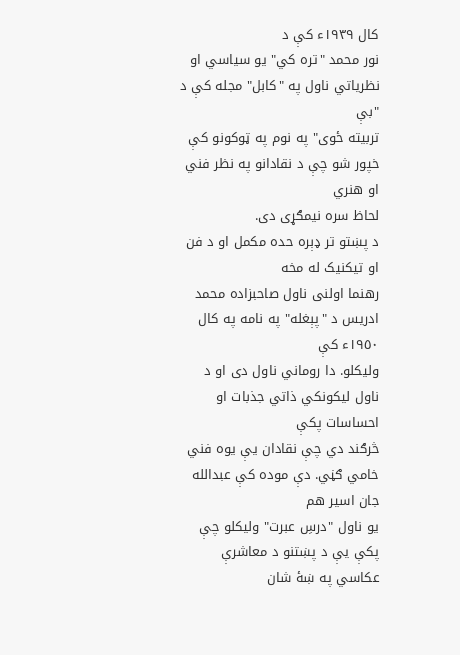کال ١٩٣٩ء کې د
نور محمد "تره کي" يو سياسي او نظرياتي ناول په "کابل" مجله کې د "بې
تربيته ځوى" په نوم په ټوکونو کې خپور شو چې د نقادانو په نظر فني او هنري
لحاظ سره نيمګړى دى.
د پښتو تر ډېره حده مکمل او د فن او تيکنيک له مخه
رهنما اولنى ناول صاحبزاده محمد ادريس د "پېغله" په نامه په کال ١٩٥٠ء کې
وليکلو. دا روماني ناول دى او د ناول ليکونکي ذاتي جذبات او احساسات پکې
څرګند دي چې نقادان يې يوه فني خامي ګڼي. دې موده کې عبدالله جان اسير هم
يو ناول "درسِ عبرت" وليکلو چې پکې يې د پښتنو د معاشرې عکاسي په ښۀ شان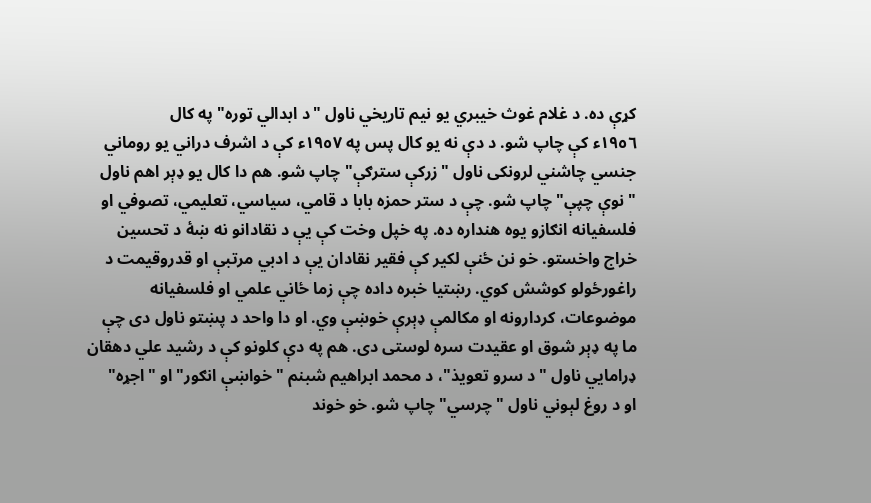کړې ده. د غلام غوث خيبري يو نيم تاريخي ناول "د ابدالي توره" په کال
١٩٥٦ء کې چاپ شو. د دې نه يو کال پس په ١٩٥٧ء کې د اشرف دراني يو روماني
جنسي چاشني لرونکى ناول "زرکې سترګې" چاپ شو. هم دا کال يو ډېر اهم ناول
"نوې چپې" چاپ شو. چې د ستر حمزه بابا د قامي، سياسي، تعليمي، تصوفي او
فلسفيانه انګازو يوه هنداره ده. په خپل وخت کې يې د نقادانو نه ښۀ د تحسين
خراج واخستو. خو نن ځنې لکير کې فقير نقادان يې د ادبي مرتبې او قدروقيمت د
راغورځولو کوشش کوي. رښتيا خبره داده چې زما ځاني علمي او فلسفيانه
موضوعات، کردارونه او مکالمې ډېرې خوښې وي. او دا واحد د پښتو ناول دى چې
ما په ډېر شوق او عقيدت سره لوستى دى. هم په دې کلونو کې د رشيد علي دهقان
ډرامايي ناول "د سرو تعويذ"، د محمد ابراهيم شبنم "خواښې انګور" او "اجړه"
او د روغ لېوني ناول "چرسي" چاپ شو. خو خوند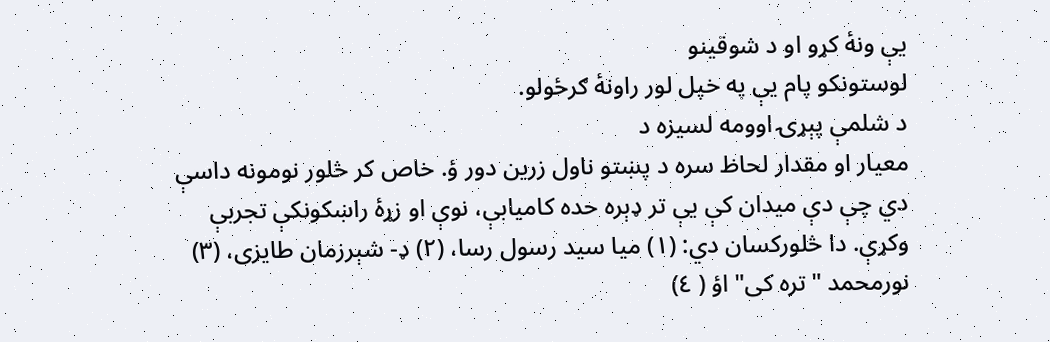يې ونۀ کړو او د شوقينو
لوستونکو پام يې په خپل لور راونۀ ګرځولو.
د شلمې پېړۍ اوومه لسيزه د
معيار او مقدار لحاظ سره د پښتو ناول زرين دور ؤ. خاص کر څلور نومونه داسې
دي چې دې ميدان کې يې تر ډېره حده کاميابې، نوې او زړۀ راښکونکې تجربې
وکړې. دا څلورکسان دي: (١) ميا سيد رسول رسا، (٢) ډ- شېرزمان طايزى، (٣)
نورمحمد "تره کى" اؤ ( ٤)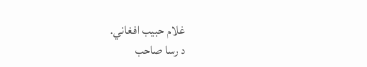غلام حبيب افغاني.
د رسا صاحب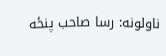ناولونه: رسا صاحب پنځه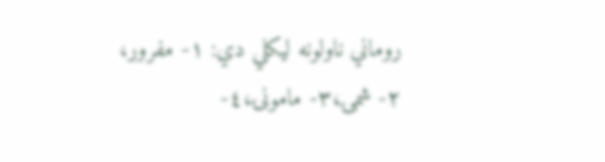روماني ناولونه ليکلي دي: ١- مفرور، ٢- شمۍ،٣- مامونۍ،٤-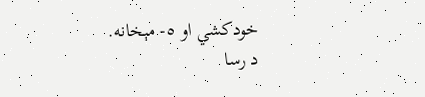خودکشي او ٥- مېخانه.
د رسا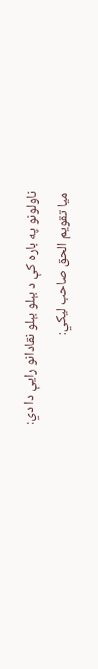ناولونو په باره کې د بېلو بېلو نقادانو رايې دا دي:
ميا تقويم الحق صاحب ليکي: